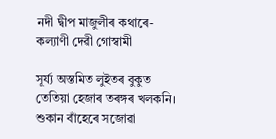নদী দ্বীপ মাজুলীৰ কথাৰে-কল্যাণী দেৱী গোস্বামী

সূৰ্য্য অস্তমিত লুইতৰ বুকুত তেতিয়া হেজাৰ তৰঙ্গৰ খলকনি। শুকান বাঁহেৰে সজোৱা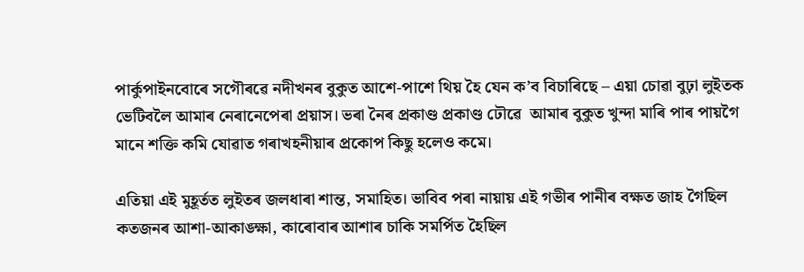পার্কুপাইনবোৰে সগৌৰৱে নদীখনৰ বুকুত আশে-পাশে থিয় হৈ যেন ক’ব বিচাৰিছে – এয়া চোৱা বুঢ়া লুইতক ভেটিবলৈ আমাৰ নেৰানেপেৰা প্ৰয়াস। ভৰা নৈৰ প্ৰকাণ্ড প্ৰকাণ্ড ঢৌৱে  আমাৰ বুকুত খুন্দা মাৰি পাৰ পায়গৈ মানে শক্তি কমি যোৱাত গৰাখহনীয়াৰ প্ৰকোপ কিছু হলেও কমে।

এতিয়া এই মুহূর্তত লুইতৰ জলধাৰা শান্ত, সমাহিত। ভাবিব পৰা নায়ায় এই গভীৰ পানীৰ বক্ষত জাহ গৈছিল কতজনৰ আশা-আকাঙ্ক্ষা, কাৰোবাৰ আশাৰ চাকি সমৰ্পিত হৈছিল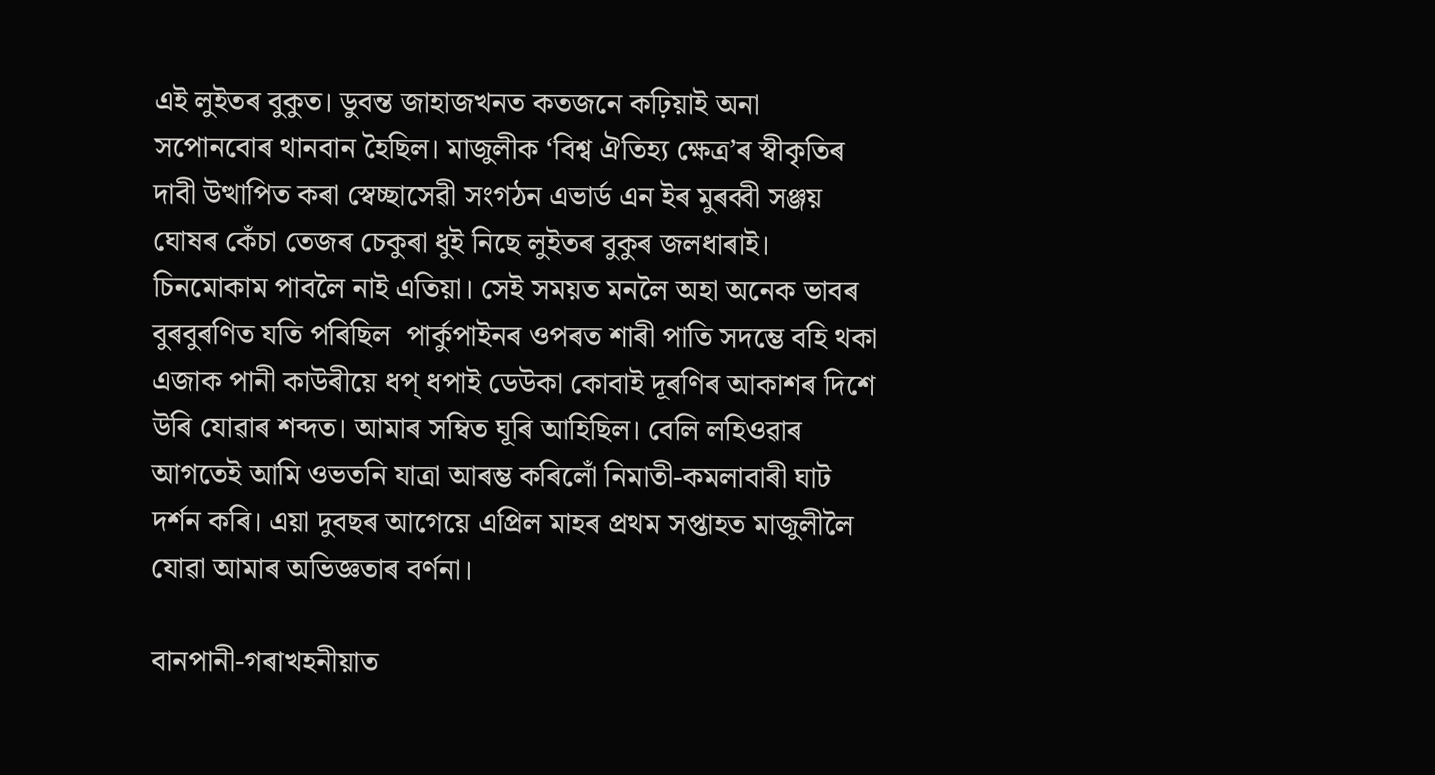এই লুইতৰ বুকুত। ডুবন্ত জাহাজখনত কতজনে কঢ়িয়াই অনা সপোনবোৰ থানবান হৈছিল। মাজুলীক ‘বিশ্ব ঐতিহ্য ক্ষেত্ৰ’ৰ স্বীকৃতিৰ দাবী উত্থাপিত কৰা স্বেচ্ছাসেৱী সংগঠন এভার্ড এন ইৰ মুৰব্বী সঞ্জয় ঘোষৰ কেঁচা তেজৰ চেকুৰা ধুই নিছে লুইতৰ বুকুৰ জলধাৰাই। চিনমোকাম পাবলৈ নাই এতিয়া। সেই সময়ত মনলৈ অহা অনেক ভাবৰ বুৰবুৰণিত যতি পৰিছিল  পার্কুপাইনৰ ওপৰত শাৰী পাতি সদম্ভে বহি থকা এজাক পানী কাউৰীয়ে ধপ্ ধপাই ডেউকা কোবাই দূৰণিৰ আকাশৰ দিশে উৰি যোৱাৰ শব্দত। আমাৰ সম্বিত ঘূৰি আহিছিল। বেলি লহিওৱাৰ আগতেই আমি ওভতনি যাত্ৰা আৰম্ভ কৰিলোঁ নিমাতী-কমলাবাৰী ঘাট দৰ্শন কৰি। এয়া দুবছৰ আগেয়ে এপ্রিল মাহৰ প্ৰথম সপ্তাহত মাজুলীলৈ যোৱা আমাৰ অভিজ্ঞতাৰ বৰ্ণনা।

বানপানী-গৰাখহনীয়াত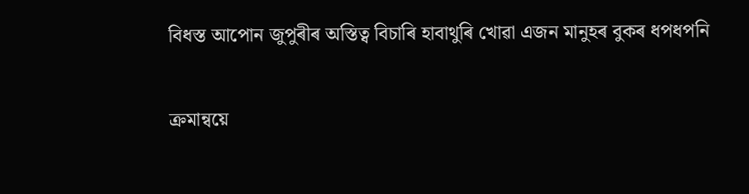বিধস্ত আপোন জুপুৰীৰ অস্তিত্ব বিচাৰি হাবাথুৰি খোৱা এজন মানুহৰ বুকৰ ধপধপনি

ক্ৰমান্বয়ে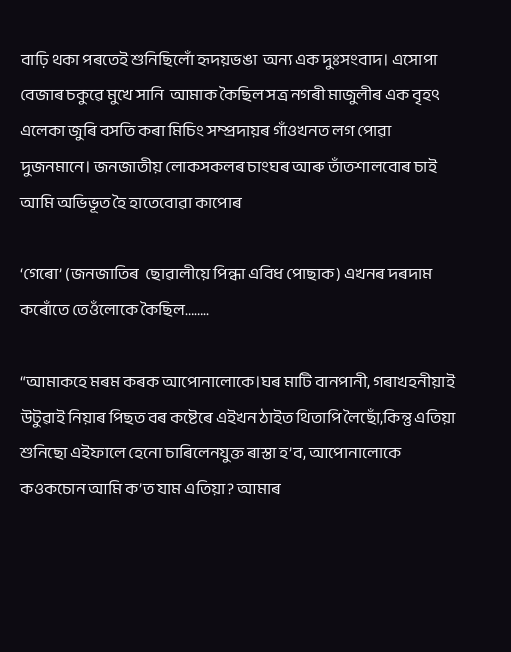বাঢ়ি থকা পৰতেই শুনিছিলোঁ হৃদয়ভঙা  অন্য এক দুঃসংবাদ। এসোপা বেজাৰ চকুৱে মুখে সানি  আমাক কৈছিল সত্ৰ নগৰী মাজুলীৰ এক বৃহৎ এলেকা জুৰি বসতি কৰা মিচিং সম্প্ৰদায়ৰ গাঁওখনত লগ পোৱা দুজনমানে। জনজাতীয় লোকসকলৰ চাংঘৰ আৰু তাঁতশালবোৰ চাই আমি অভিভূত হৈ হাতেবোৱা কাপোৰ

‘গেৰো’ (জনজাতিৰ  ছোৱালীয়ে পিন্ধা এবিধ পোছাক) এখনৰ দৰদাম কৰোঁতে তেওঁলোকে কৈছিল……..

“আমাকহে মৰম কৰক আপোনালোকে।ঘৰ মাটি বানপানী, গৰাখহনীয়াই উটুৱাই নিয়াৰ পিছত বৰ কষ্টেৰে এইখন ঠাইত থিতাপি লৈছোঁ,কিন্তু এতিয়া শুনিছো এইফালে হেনো চাৰিলেনযুক্ত ৰাস্তা হ’ব, আপোনালোকে কওকচোন আমি ক’ত যাম এতিয়া? আমাৰ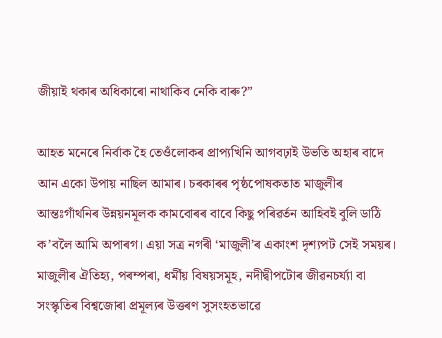জীয়াই থকাৰ অধিকাৰো নাথাকিব নেকি বাৰু?”

আহত মনেৰে নিৰ্বাক হৈ তেওঁলোকৰ প্ৰাপ্যখিনি আগবঢ়াই উভতি অহাৰ বাদে আন একো উপায় নাছিল আমাৰ। চৰকাৰৰ পৃষ্ঠপোষকতাত মাজুলীৰ আন্তঃগাঁথনিৰ উন্নয়নমূলক কামবোৰৰ বাবে কিছু পৰিৱর্তন আহিবই বুলি ডাঠি ক’বলৈ আমি অপাৰগ। এয়া সত্ৰ নগৰী ‘মাজুলী’ৰ একাংশ দৃশ্যপট সেই সময়ৰ। মাজুলীৰ ঐতিহ্য, পৰম্পৰা, ধৰ্মীয় বিষয়সমূহ, নদীদ্বীপটোৰ জীৱনচর্য্যা বা সংস্কৃতিৰ বিশ্বজোৰা প্ৰমূল্যৰ উত্তৰণ সুসংহতভাৱে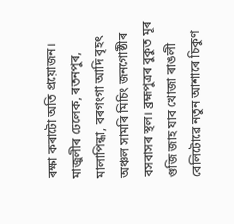ৰক্ষা কৰাটো অতি প্রয়োজন। মাজুলীৰ ঢেলেক, ৰতনপুৰ, মালাপিন্ধা, বৰগংগা আদি বৃহৎ অঞ্চল সামৰি মিচিং জনগোষ্ঠীৰ বসবাসৰ স্থল। ব্রহ্মপুত্ৰৰ বুকুত মূৰ গুজি জাহ যাব খোজা ৰাঙলী বেলিটোৱে নতুন আশাৰে চিকুণ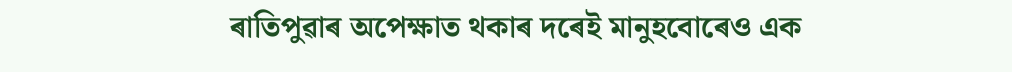ৰাতিপুৱাৰ অপেক্ষাত থকাৰ দৰেই মানুহবোৰেও এক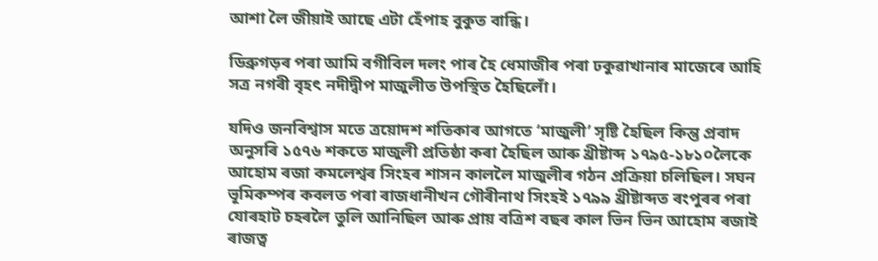আশা লৈ জীয়াই আছে এটা হেঁপাহ বুকুত বান্ধি।

ডিব্ৰুগড়ৰ পৰা আমি বগীবিল দলং পাৰ হৈ ধেমাজীৰ পৰা ঢকুৱাখানাৰ মাজেৰে আহি সত্ৰ নগৰী বৃহৎ নদীদ্বীপ মাজুলীত উপস্থিত হৈছিলোঁ।

যদিও জনবিশ্বাস মতে ত্ৰয়োদশ শতিকাৰ আগতে ‘মাজুলী’ সৃষ্টি হৈছিল কিন্তু প্ৰবাদ অনুসৰি ১৫৭৬ শকতে মাজুলী প্রতিষ্ঠা কৰা হৈছিল আৰু খ্ৰীষ্টাব্দ ১৭৯৫-১৮১০লৈকে আহোম ৰজা কমলেশ্বৰ সিংহৰ শাসন কাললৈ মাজুলীৰ গঠন প্ৰক্ৰিয়া চলিছিল। সঘন ভূমিকম্পৰ কবলত পৰা ৰাজধানীখন গৌৰীনাথ সিংহই ১৭৯৯ খ্ৰীষ্টাব্দত ৰংপুৰৰ পৰা যোৰহাট চহৰলৈ তুলি আনিছিল আৰু প্রায় বত্রিশ বছৰ কাল ভিন ভিন আহোম ৰজাই ৰাজত্ব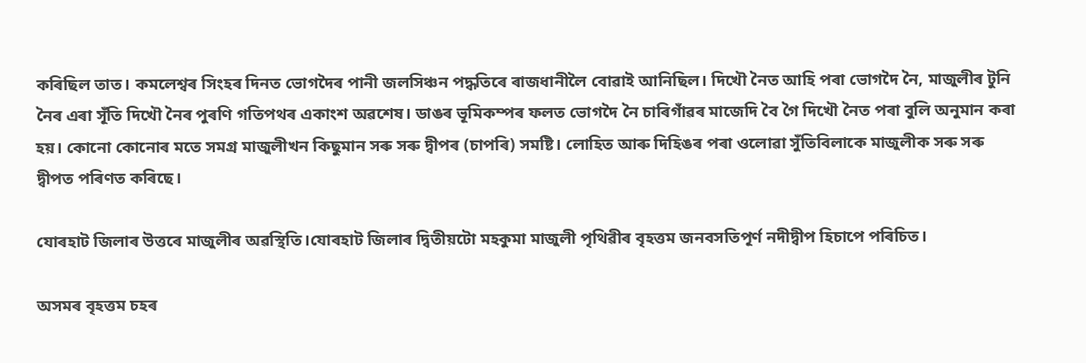কৰিছিল তাত। কমলেশ্বৰ সিংহৰ দিনত ভোগদৈৰ পানী জলসিঞ্চন পদ্ধতিৰে ৰাজধানীলৈ বোৱাই আনিছিল। দিখৌ নৈত আহি পৰা ভোগদৈ নৈ, মাজুলীৰ টুনি নৈৰ এৰা সূঁতি দিখৌ নৈৰ পুৰণি গতিপথৰ একাংশ অৱশেষ। ডাঙৰ ভূমিকম্পৰ ফলত ভোগদৈ নৈ চাৰিগাঁৱৰ মাজেদি বৈ গৈ দিখৌ নৈত পৰা বুলি অনুমান কৰা হয়। কোনো কোনোৰ মতে সমগ্ৰ মাজুলীখন কিছুমান সৰু সৰু দ্বীপৰ (চাপৰি) সমষ্টি। লোহিত আৰু দিহিঙৰ পৰা ওলোৱা সুঁতিবিলাকে মাজুলীক সৰু সৰু দ্বীপত পৰিণত কৰিছে।

যোৰহাট জিলাৰ উত্তৰে মাজুলীৰ অৱস্থিতি।যোৰহাট জিলাৰ দ্বিতীয়টো মহকুমা মাজুলী পৃথিৱীৰ বৃহত্তম জনবসতিপূর্ণ নদীদ্বীপ হিচাপে পৰিচিত।

অসমৰ বৃহত্তম চহৰ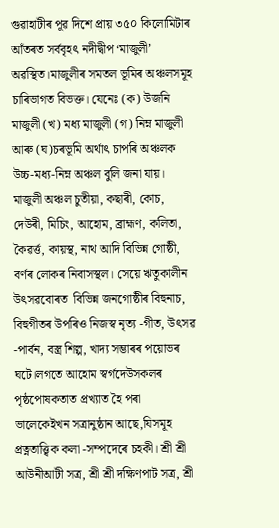গুৱাহাটীৰ পূৱ দিশে প্ৰায় ৩৫০ কিলোমিটাৰ আঁতৰত সৰ্ববৃহৎ নদীদ্বীপ ‘মাজুলী’ অৱস্থিত।মাজুলীৰ সমতল ভূমিৰ অঞ্চলসমূহ চাৰিভাগত বিভক্ত। যেনেঃ (ক) উজনি মাজুলী (খ) মধ্য মাজুলী (গ) নিম্ন মাজুলী আৰু (ঘ)চৰভূমি অৰ্থাৎ চাপৰি অঞ্চলক উচ্চ-মধ্য-নিম্ন অঞ্চল বুলি জনা যায়। মাজুলী অঞ্চল চুতীয়া, কছাৰী, কোচ, দেউৰী, মিচিং, আহোম, ব্ৰাহ্মণ, কলিতা, কৈৱৰ্ত্ত, কায়স্থ, নাথ আদি বিভিন্ন গোষ্ঠী, বৰ্ণৰ লোকৰ নিবাসস্থল। সেয়ে ঋতুকালীন উৎসৱবোৰত  বিভিন্ন জনগোষ্ঠীৰ বিহুনাচ, বিহুগীতৰ উপৰিও নিজস্ব নৃত্য -গীত, উৎসৱ -পাৰ্বন, বস্ত্ৰ শিল্প, খাদ্য সম্ভাৰৰ পয়োভৰ ঘটে।লগতে আহোম স্বৰ্গদেউসকলৰ পৃষ্ঠপোষকতাত প্রখ্যাত হৈ পৰা ভালেকেইখন সত্ৰানুষ্ঠান আছে,যিসমূহ প্ৰত্নতাত্ত্বিক কলা -সম্পদেৰে চহকী। শ্ৰী শ্ৰী আউনীআটী সত্ৰ, শ্ৰী শ্ৰী দক্ষিণপাট সত্ৰ, শ্ৰী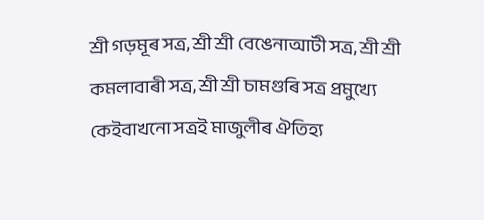শ্ৰী গড়মূৰ সত্ৰ, শ্ৰী শ্ৰী বেঙেনাআটী সত্ৰ, শ্ৰী শ্ৰী কমলাবাৰী সত্ৰ, শ্ৰী শ্ৰী চামগুৰি সত্ৰ প্ৰমুখ্যে কেইবাখনো সত্রই মাজুলীৰ ঐতিহ্য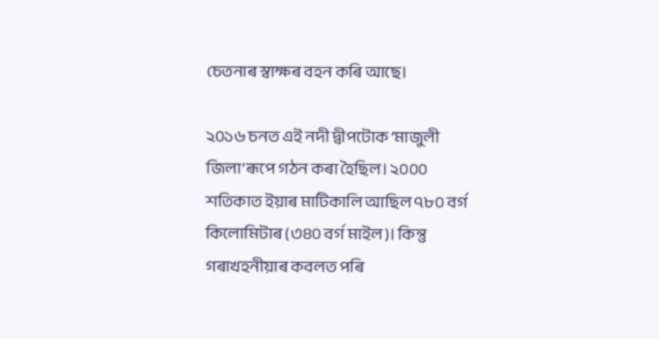চেতনাৰ স্বাক্ষৰ বহন কৰি আছে।

২০১৬ চনত এই নদী দ্বীপটোক ‘মাজুলী জিলা’ৰূপে গঠন কৰা হৈছিল। ২০০০ শতিকাত ইয়াৰ মাটিকালি আছিল ৭৮০ বর্গ কিলোমিটাৰ (৩৪০ বৰ্গ মাইল)। কিন্তু গৰাখহনীয়াৰ কবলত পৰি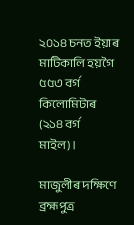২০১৪ চনত ইয়াৰ মাটিকালি হয়গৈ ৫৫৩ বৰ্গ কিলোমিটাৰ (২১৪ বৰ্গ মাইল)।

মাজুলীৰ দক্ষিণে ব্ৰহ্মপুত্ৰ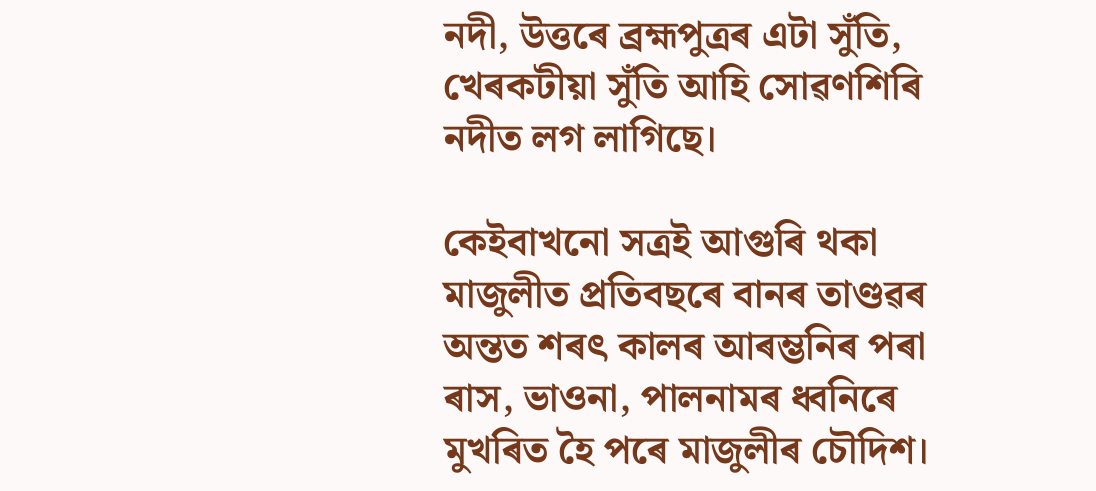নদী, উত্তৰে ব্ৰহ্মপুত্ৰৰ এটা সুঁতি, খেৰকটীয়া সুঁতি আহি সোৱণশিৰি নদীত লগ লাগিছে।

কেইবাখনো সত্ৰই আগুৰি থকা মাজুলীত প্ৰতিবছৰে বানৰ তাণ্ডৱৰ অন্তত শৰৎ কালৰ আৰম্ভনিৰ পৰা ৰাস, ভাওনা, পালনামৰ ধ্বনিৰে মুখৰিত হৈ পৰে মাজুলীৰ চৌদিশ।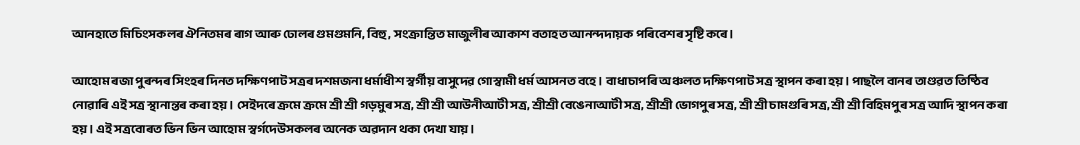আনহাতে মিচিংসকলৰ ঐনিতমৰ ৰাগ আৰু ঢোলৰ গুমগুমনি, বিহু, সংক্রান্তিত মাজুলীৰ আকাশ বতাহত আনন্দদায়ক পৰিবেশৰ সৃষ্টি কৰে।

আহোম ৰজা পুৰন্দৰ সিংহৰ দিনত দক্ষিণপাট সত্ৰৰ দশমজনা ধৰ্মাধীশ স্বৰ্গীয় বাসুদেৱ গোস্বামী ধৰ্ম আসনত বহে। বাধাচাপৰি অঞ্চলত দক্ষিণপাট সত্ৰ স্থাপন কৰা হয়। পাছলৈ বানৰ তাণ্ডৱত তিষ্ঠিব নোৱাৰি এই সত্ৰ স্থানান্তৰ কৰা হয়। সেইদৰে ক্ৰমে ক্ৰমে শ্ৰী শ্ৰী গড়মুৰ সত্ৰ, শ্ৰী শ্ৰী আউনীআটী সত্ৰ, শ্ৰীশ্ৰী বেঙেনাআটী সত্ৰ, শ্ৰীশ্ৰী ভোগপুৰ সত্ৰ, শ্ৰী শ্ৰী চামগুৰি সত্ৰ, শ্ৰী শ্ৰী বিহিমপুৰ সত্ৰ আদি স্থাপন কৰা হয়। এই সত্ৰবোৰত ভিন ভিন আহোম স্বৰ্গদেউসকলৰ অনেক অৱদান থকা দেখা যায়।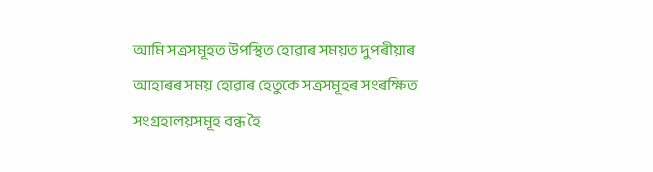আমি সত্ৰসমূহত উপস্থিত হোৱাৰ সময়ত দুপৰীয়াৰ আহাৰৰ সময় হোৱাৰ হেতুকে সত্ৰসমূহৰ সংৰক্ষিত সংগ্ৰহালয়সমূহ বন্ধ হৈ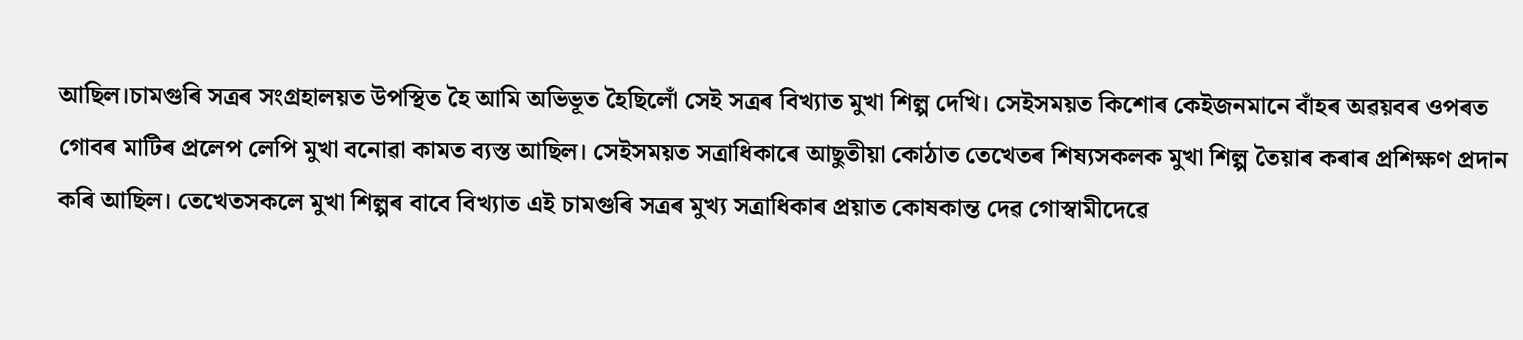আছিল।চামগুৰি সত্ৰৰ সংগ্ৰহালয়ত উপস্থিত হৈ আমি অভিভূত হৈছিলোঁ সেই সত্ৰৰ বিখ্যাত মুখা শিল্প দেখি। সেইসময়ত কিশোৰ কেইজনমানে বাঁহৰ অৱয়বৰ ওপৰত গোবৰ মাটিৰ প্ৰলেপ লেপি মুখা বনোৱা কামত ব্যস্ত আছিল। সেইসময়ত সত্ৰাধিকাৰে আছুতীয়া কোঠাত তেখেতৰ শিষ্যসকলক মুখা শিল্প তৈয়াৰ কৰাৰ প্ৰশিক্ষণ প্ৰদান কৰি আছিল। তেখেতসকলে মুখা শিল্পৰ বাবে বিখ্যাত এই চামগুৰি সত্ৰৰ মুখ্য সত্ৰাধিকাৰ প্ৰয়াত কোষকান্ত দেৱ গোস্বামীদেৱে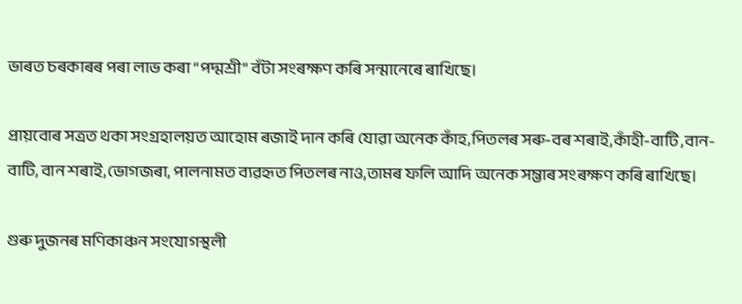ভাৰত চৰকাৰৰ পৰা লাভ কৰা “পদ্মশ্ৰী” বঁটা সংৰক্ষণ কৰি সন্মানেৰে ৰাখিছে।

প্ৰায়বোৰ সত্ৰত থকা সংগ্ৰহালয়ত আহোম ৰজাই দান কৰি যোৱা অনেক কাঁহ,পিতলৰ সৰু-বৰ শৰাই,কাঁহী-বাটি ,বান-বাটি, বান শৰাই,ভোগজৰা, পালনামত ব্যৱহৃত পিতলৰ নাও,তামৰ ফলি আদি অনেক সম্ভাৰ সংৰক্ষণ কৰি ৰাখিছে।

গুৰু দুজনৰ মণিকাঞ্চন সংযোগস্থলী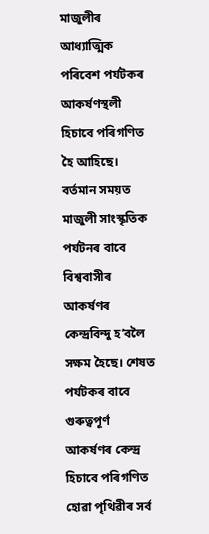মাজুলীৰ আধ্যাত্মিক পৰিবেশ পৰ্যটকৰ আকৰ্ষণস্থলী হিচাবে পৰিগণিত হৈ আহিছে। বৰ্তমান সময়ত মাজুলী সাংস্কৃতিক পৰ্যটনৰ বাবে বিশ্ববাসীৰ আকৰ্ষণৰ কেন্দ্ৰবিন্দু হ’বলৈ সক্ষম হৈছে। শেষত পৰ্যটকৰ বাবে গুৰুত্বপূৰ্ণ আকৰ্ষণৰ কেন্দ্ৰ হিচাবে পৰিগণিত হোৱা পৃথিৱীৰ সৰ্ব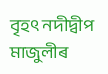বৃহৎ নদীদ্বীপ মাজুলীৰ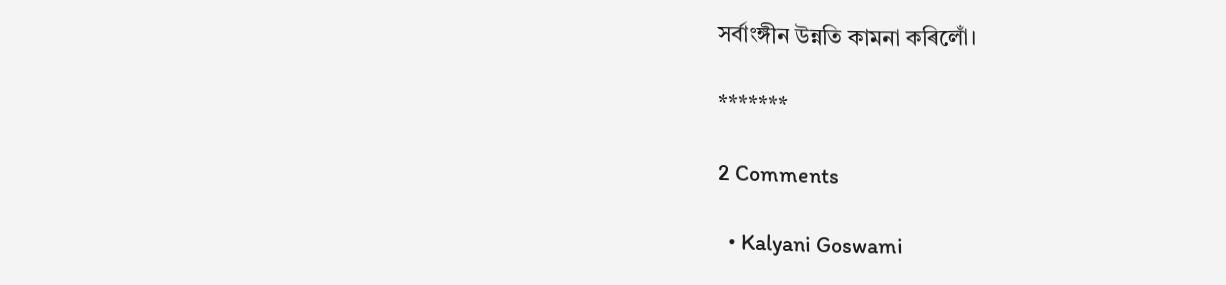সৰ্বাংঙ্গীন উন্নতি কামনা কৰিলোঁ।

*******

2 Comments

  • Kalyani Goswami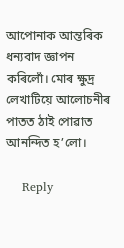আপোনাক আন্তৰিক ধন্যবাদ জ্ঞাপন কৰিলোঁ। মোৰ ক্ষুদ্ৰ লেখাটিয়ে আলোচনীৰ পাতত ঠাই পোৱাত আনন্দিত হ’লো।

    Reply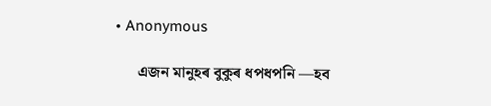• Anonymous

      এজন মানুহৰ বুকুৰ ধপধপনি —হব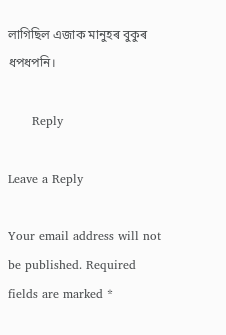লাগিছিল এজাক মানুহৰ বুকুৰ ধপধপনি।

      Reply

Leave a Reply

Your email address will not be published. Required fields are marked *